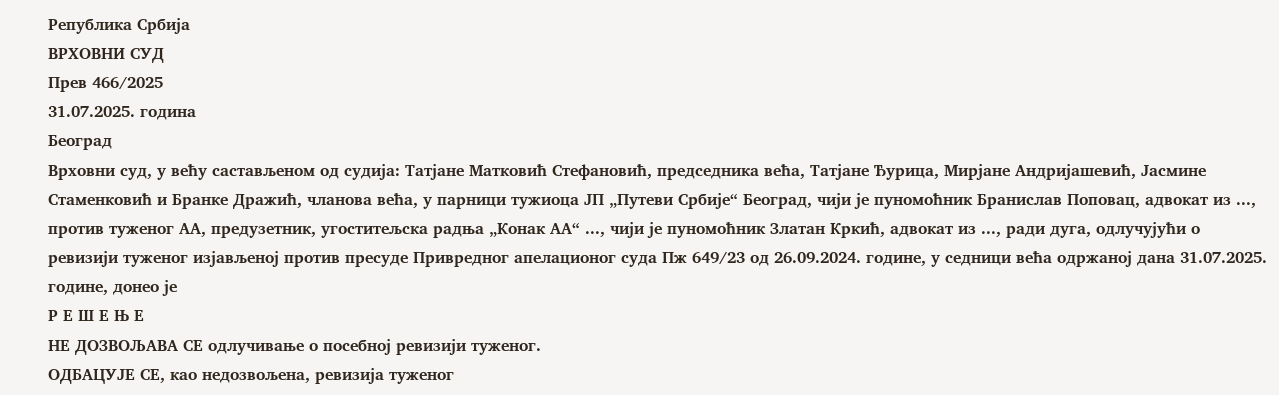Република Србија
ВРХОВНИ СУД
Прев 466/2025
31.07.2025. година
Београд
Врховни суд, у већу састављеном од судија: Татјане Матковић Стефановић, председника већа, Татјане Ђурица, Мирјане Андријашевић, Јасмине Стаменковић и Бранке Дражић, чланова већа, у парници тужиоца ЈП „Путеви Србије“ Београд, чији је пуномоћник Бранислав Поповац, адвокат из ..., против туженог АА, предузетник, угоститељска радња „Конак АА“ ..., чији је пуномоћник Златан Кркић, адвокат из ..., ради дуга, одлучујући о ревизији туженог изјављеној против пресуде Привредног апелационог суда Пж 649/23 од 26.09.2024. године, у седници већа одржаној дана 31.07.2025. године, донео је
Р Е Ш Е Њ Е
НЕ ДОЗВОЉАВА СЕ одлучивање о посебној ревизији туженог.
ОДБАЦУЈЕ СЕ, као недозвољена, ревизија туженог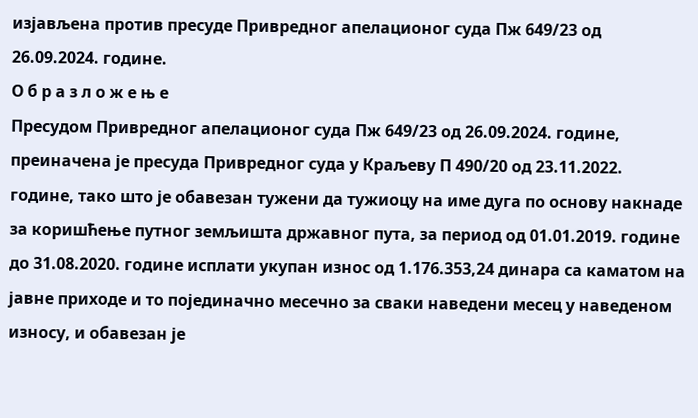изјављена против пресуде Привредног апелационог суда Пж 649/23 од 26.09.2024. године.
О б р а з л о ж е њ е
Пресудом Привредног апелационог суда Пж 649/23 од 26.09.2024. године, преиначена је пресуда Привредног суда у Краљеву П 490/20 од 23.11.2022. године, тако што је обавезан тужени да тужиоцу на име дуга по основу накнаде за коришћење путног земљишта државног пута, за период од 01.01.2019. године до 31.08.2020. године исплати укупан износ од 1.176.353,24 динара са каматом на јавне приходе и то појединачно месечно за сваки наведени месец у наведеном износу, и обавезан је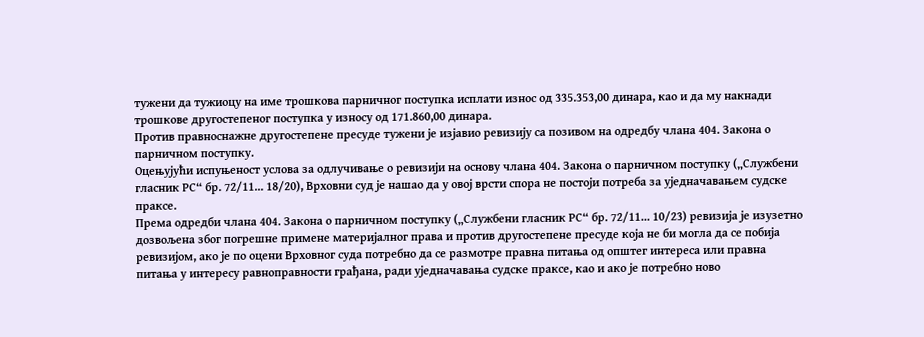тужени да тужиоцу на име трошкова парничног поступка исплати износ од 335.353,00 динара, као и да му накнади трошкове другостепеног поступка у износу од 171.860,00 динара.
Против правноснажне другостепене пресуде тужени је изјавио ревизију са позивом на одредбу члана 404. Закона о парничном поступку.
Оцењујући испуњеност услова за одлучивање о ревизији на основу члана 404. Закона о парничном поступку („Службени гласник РС“ бр. 72/11... 18/20), Врховни суд је нашао да у овој врсти спора не постоји потреба за уједначавањем судске праксе.
Према oдредби чланa 404. Закона о парничном поступку („Службени гласник РС“ бр. 72/11... 10/23) ревизија је изузетно дозвољена због погрешне примене материјалног права и против другостепене пресуде која не би могла да се побија ревизијом, ако је по оцени Врховног суда потребно да се размотре правна питања од општег интереса или правна питања у интересу равноправности грађана, ради уједначавања судске праксе, као и ако је потребно ново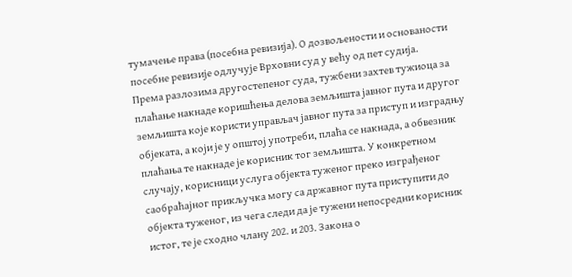тумачење права (посебна ревизија). О дозвољености и основаности посебне ревизије одлучује Врховни суд у већу од пет судија.
Према разлозима другостепеног суда, тужбени захтев тужиоца за плаћање накнаде коришћења делова земљишта јавног пута и другог земљишта које користи управљач јавног пута за приступ и изградњу објеката, а који је у општој употреби, плаћа се накнада, а обвезник плаћања те накнаде је корисник тог земљишта. У конкретном случају, корисници услуга објекта туженог преко изграђеног саобраћајног прикључка могу са државног пута приступити до објекта туженог, из чега следи да је тужени непосредни корисник истог, те је сходно члану 202. и 203. Закона о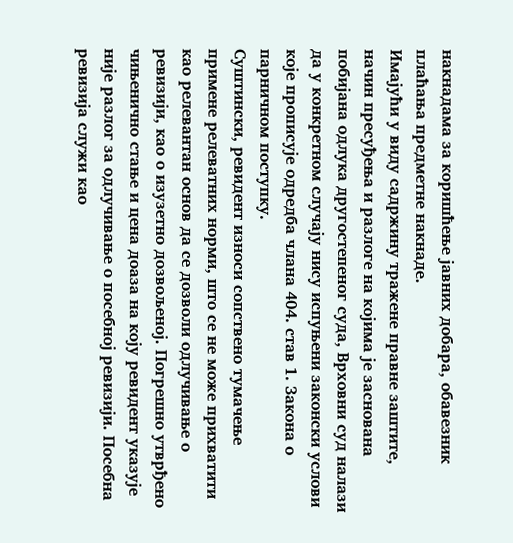накнадама за коришћење јавних добара, обавезник плаћања предметне накнаде.
Имајући у виду садржину тражене правне заштите, начин пресуђења и разлоге на којима је заснована побијана одлука другостепеног суда, Врховни суд налази да у конкретном случају нису испуњени законски услови које прописује одредба члана 404. став 1. Закона о парничном поступку.
Суштински, ревидент износи сопствено тумачење примене релеватних норми, што се не може прихватити као релевантан основ да се дозволи одлучивање о ревизији, као о изузетно дозвољеној. Погрешно утврђено чињенично стање и цена доаза на коју ревидент указује није разлог за одлучивање о посебној ревизији. Посебна ревизија служи као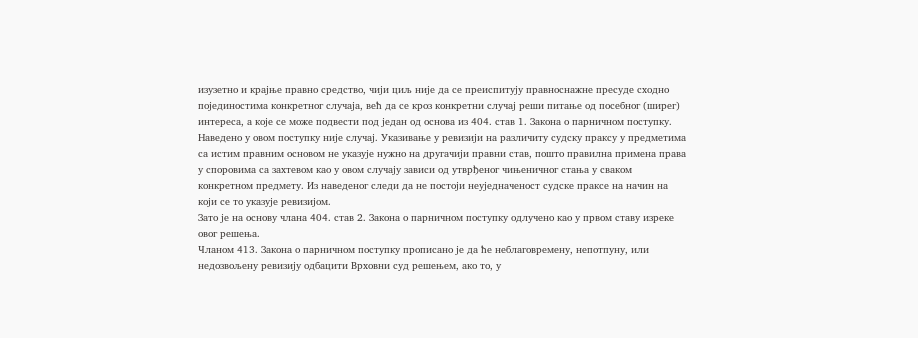изузетно и крајње правно средство, чији циљ није да се преиспитују правноснажне пресуде сходно појединостима конкретног случаја, већ да се кроз конкретни случај реши питање од посебног (ширег) интереса, а које се може подвести под један од основа из 404. став 1. Закона о парничном поступку. Наведено у овом поступку није случај. Указивање у ревизији на различиту судску праксу у предметима са истим правним основом не указује нужно на другачији правни став, пошто правилна примена права у споровима са захтевом као у овом случају зависи од утврђеног чињеничног стања у сваком конкретном предмету. Из наведеног следи да не постоји неуједначеност судске праксе на начин на који се то указује ревизијом.
Зато је на основу члана 404. став 2. Закона о парничном поступку одлучено као у првом ставу изреке овог решења.
Чланом 413. Закона о парничном поступку прописано је да ће неблаговремену, непотпуну, или недозвољену ревизију одбацити Врховни суд решењем, ако то, у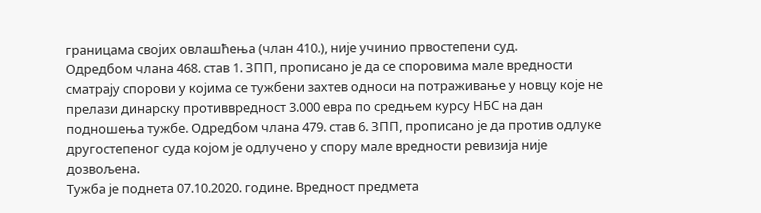границама својих овлашћења (члан 410.), није учинио првостепени суд.
Одредбом члана 468. став 1. ЗПП, прописано је да се споровима мале вредности сматрају спорови у којима се тужбени захтев односи на потраживање у новцу које не прелази динарску противвредност 3.000 евра по средњем курсу НБС на дан подношења тужбе. Одредбом члана 479. став 6. ЗПП, прописано је да против одлуке другостепеног суда којом је одлучено у спору мале вредности ревизија није дозвољена.
Тужба је поднета 07.10.2020. године. Вредност предмета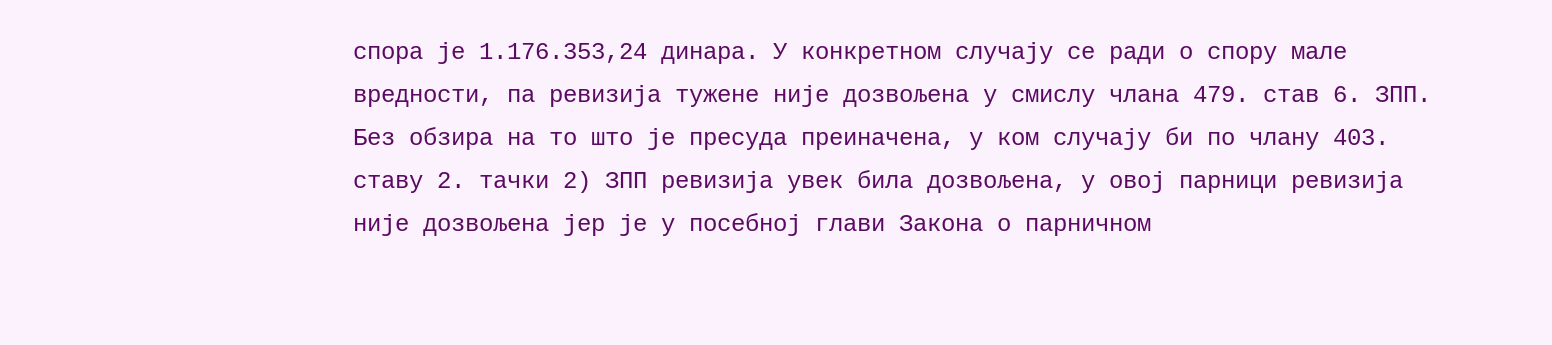спора је 1.176.353,24 динара. У конкретном случају се ради о спору мале вредности, па ревизија тужене није дозвољена у смислу члана 479. став 6. ЗПП. Без обзира на то што је пресуда преиначена, у ком случају би по члану 403. ставу 2. тачки 2) ЗПП ревизија увек била дозвољена, у овој парници ревизија није дозвољена јер је у посебној глави Закона о парничном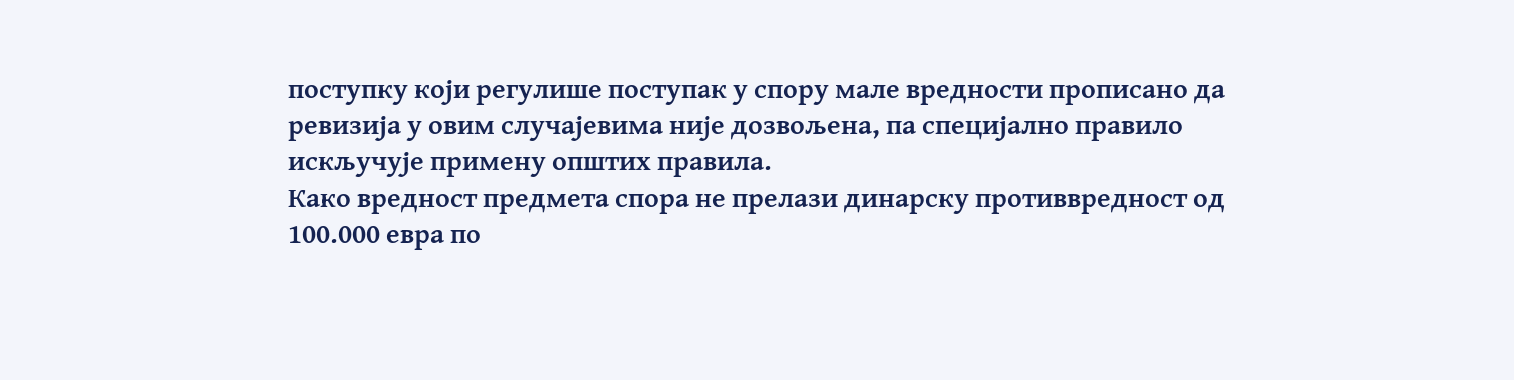поступку који регулише поступак у спору мале вредности прописано да ревизија у овим случајевима није дозвољена, па специјално правило искључује примену општих правила.
Како вредност предмета спора не прелази динарску противвредност од 100.000 евра по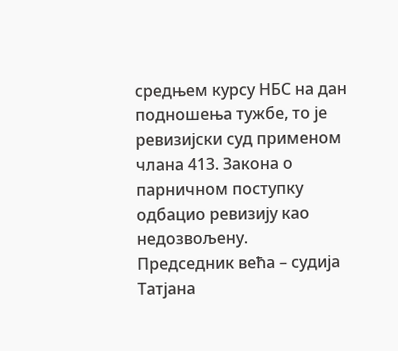средњем курсу НБС на дан подношења тужбе, то је ревизијски суд применом члана 413. Закона о парничном поступку одбацио ревизију као недозвољену.
Председник већа – судија
Татјана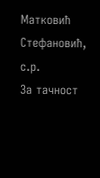Матковић Стефановић, с.р.
За тачност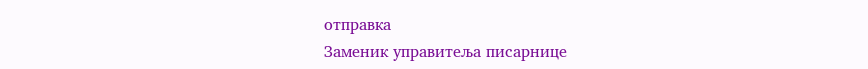отправка
Заменик управитеља писарнице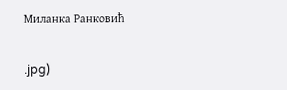Миланка Ранковић

.jpg)